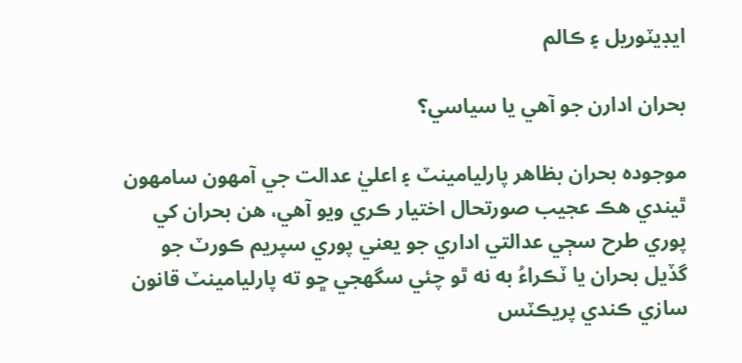ايڊيٽوريل ۽ ڪالم

بحران ادارن جو آهي يا سياسي؟

موجوده بحران بظاهر پارليامينٽ ۽ اعليٰ عدالت جي آمهون سامهون ٿيندي هڪ عجيب صورتحال اختيار ڪري ويو آهي، هن بحران کي پوري طرح سڄي عدالتي اداري جو يعني پوري سپريم ڪورٽ جو گڏيل بحران يا ٽڪراءُ به نه ٿو چئي سگھجي ڇو ته پارليامينٽ قانون سازي ڪندي پريڪٽس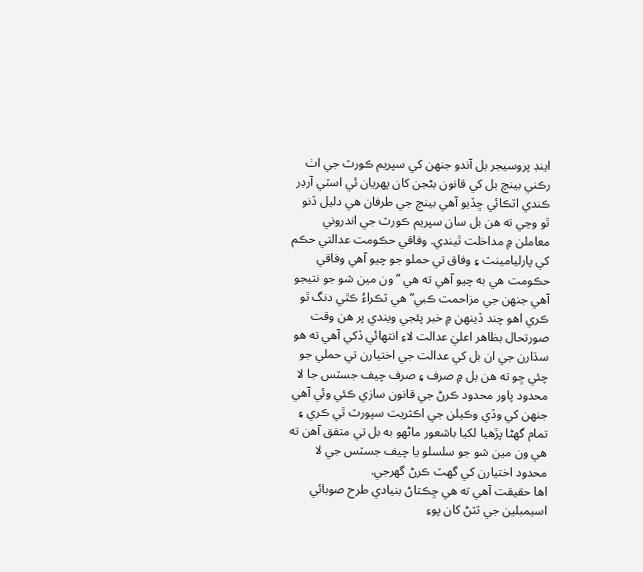اينڊ پروسيجر بل آندو جنهن کي سپريم ڪورٽ جي اٺ رڪني بينچ بل کي قانون بڻجن کان پهريان ئي اسٽي آرڊر ڪندي اٽڪائي ڇڏيو آهي بينچ جي طرفان هي دليل ڏنو ٿو وڃي ته هن بل سان سپريم ڪورٽ جي اندروني معاملن ۾ مداخلت ٿيندي. وفاقي حڪومت عدالتي حڪم کي پارليامينٽ ۽ وفاق تي حملو جو چيو آهي وفاقي حڪومت هي به چيو آهي ته هي ” ون مين شو جو نتيجو آهي جنهن جي مزاحمت ڪبي” هي ٽڪراءُ ڪٿي دنگ ٿو ڪري اهو چند ڏينهن ۾ خبر پئجي ويندي پر هن وقت صورتحال بظاهر اعليٰ عدالت لاءِ انتهائي ڏکي آهي ته هو سڌارن جي ان بل کي عدالت جي اختيارن تي حملي جو چئي ڇو ته هن بل ۾ صرف ۽ صرف چيف جسٽس جا لا محدود پاور محدود ڪرڻ جي قانون سازي ڪئي وئي آهي جنهن کي وڏي وڪيلن جي اڪثريت سپورٽ ٿي ڪري ۽ تمام گھڻا پڙهيا لکيا باشعور ماڻهو به بل تي متفق آهن ته هي ون مين شو جو سلسلو يا چيف جسٽس جي لا محدود اختيارن کي گھٽ ڪرڻ گھرجي.
اها حقيقت آهي ته هي ڇڪتاڻ بنيادي طرح صوبائي اسيمبلين جي ٽٽڻ کان پوءِ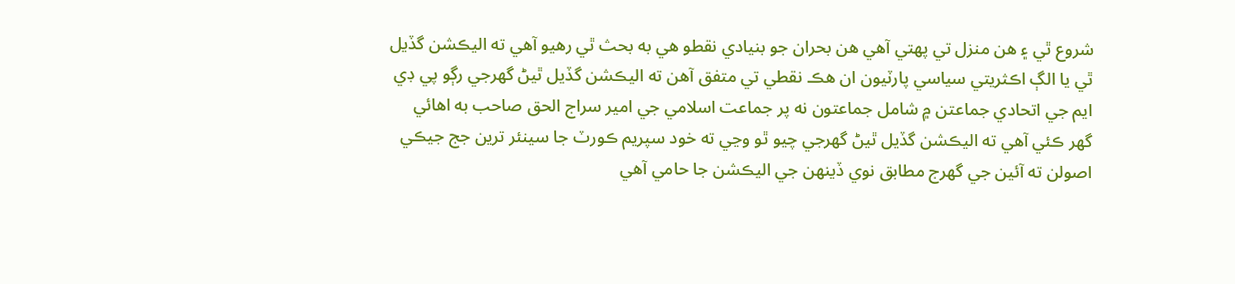شروع ٿي ۽ هن منزل تي پهتي آهي هن بحران جو بنيادي نقطو هي به بحث ٿي رهيو آهي ته اليڪشن گڏيل ٿي يا الڳ اڪثريتي سياسي پارٽيون ان هڪ نقطي تي متفق آهن ته اليڪشن گڏيل ٿيڻ گھرجي رڳو پي ڊي ايم جي اتحادي جماعتن ۾ شامل جماعتون نه پر جماعت اسلامي جي امير سراج الحق صاحب به اهائي گھر ڪئي آهي ته اليڪشن گڏيل ٿيڻ گھرجي چيو ٿو وڃي ته خود سپريم ڪورٽ جا سينئر ترين جج جيڪي اصولن ته آئين جي گھرج مطابق نوي ڏينهن جي اليڪشن جا حامي آهي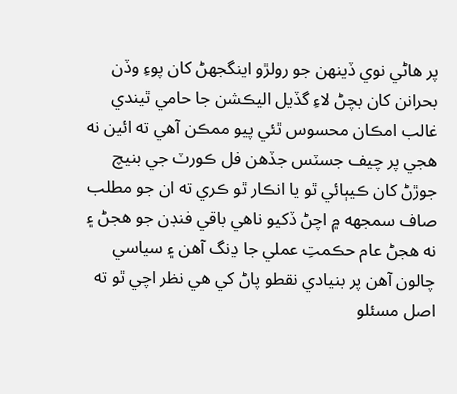پر هاڻي نوي ڏينهن جو رولڙو اينگجھڻ کان پوءِ وڏن بحرانن کان بچڻ لاءِ گڏيل اليڪشن جا حامي ٿيندي غالب امڪان محسوس ٿئي پيو ممڪن آهي ته ائين نه هجي پر چيف جسٽس جڏهن فل ڪورٽ جي بنيچ جوڙڻ کان ڪيٻائي ٿو يا انڪار ٿو ڪري ته ان جو مطلب صاف سمجھه ۾ اچڻ ڏکيو ناهي باقي فنڊن جو هجڻ ۽ نه هجڻ عام حڪمتِ عملي جا ڍنگ آهن ۽ سياسي چالون آهن پر بنيادي نقطو پاڻ کي هي نظر اچي ٿو ته اصل مسئلو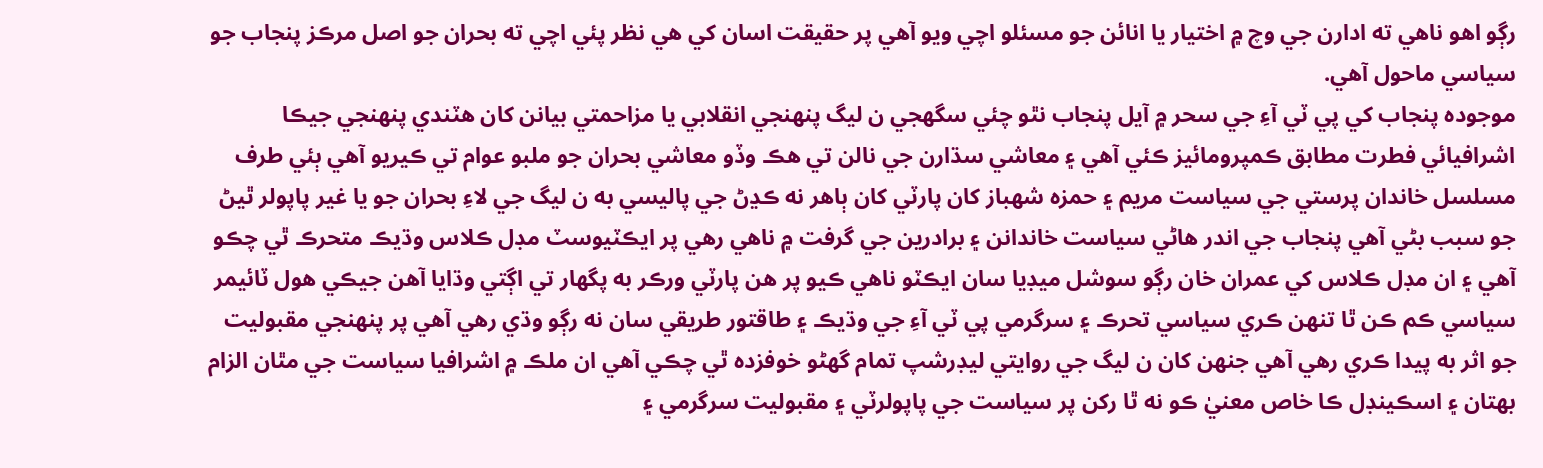رڳو اهو ناهي ته ادارن جي وچ ۾ اختيار يا انائن جو مسئلو اچي ويو آهي پر حقيقت اسان کي هي نظر پئي اچي ته بحران جو اصل مرڪز پنجاب جو سياسي ماحول آهي.
موجوده پنجاب کي پي ٽي آءِ جي سحر ۾ آيل پنجاب نٿو چئي سگھجي ن ليگ پنهنجي انقلابي يا مزاحمتي بيانن کان هٽندي پنهنجي جيڪا اشرافيائي فطرت مطابق ڪمپرومائيز ڪئي آهي ۽ معاشي سڌارن جي نالن تي هڪ وڏو معاشي بحران جو ملبو عوام تي ڪيريو آهي ٻئي طرف مسلسل خاندان پرستي جي سياست مريم ۽ حمزه شهباز کان پارٽي کان ٻاهر نه ڪڍڻ جي پاليسي به ن ليگ جي لاءِ بحران جو يا غير پاپولر ٿيڻ جو سبب بڻي آهي پنجاب جي اندر هاڻي سياست خاندانن ۽ برادرين جي گرفت ۾ ناهي رهي پر ايڪٽيوسٽ مڊل ڪلاس وڌيڪ متحرڪ ٿي چڪو آهي ۽ ان مڊل ڪلاس کي عمران خان رڳو سوشل ميڊيا سان ايڪٽو ناهي ڪيو پر هن پارٽي ورڪر به پگھار تي اڳتي وڌايا آهن جيڪي هول ٽائيمر سياسي ڪم ڪن ٿا تنهن ڪري سياسي تحرڪ ۽ سرگرمي پي ٽي آءِ جي وڌيڪ ۽ طاقتور طريقي سان نه رڳو وڌي رهي آهي پر پنهنجي مقبوليت جو اثر به پيدا ڪري رهي آهي جنهن کان ن ليگ جي روايتي ليڊرشپ تمام گھڻو خوفزده ٿي چڪي آهي ان ملڪ ۾ اشرافيا سياست جي مٿان الزام بهتان ۽ اسڪينڊل ڪا خاص معنيٰ ڪو نه ٿا رکن پر سياست جي پاپولرٽي ۽ مقبوليت سرگرمي ۽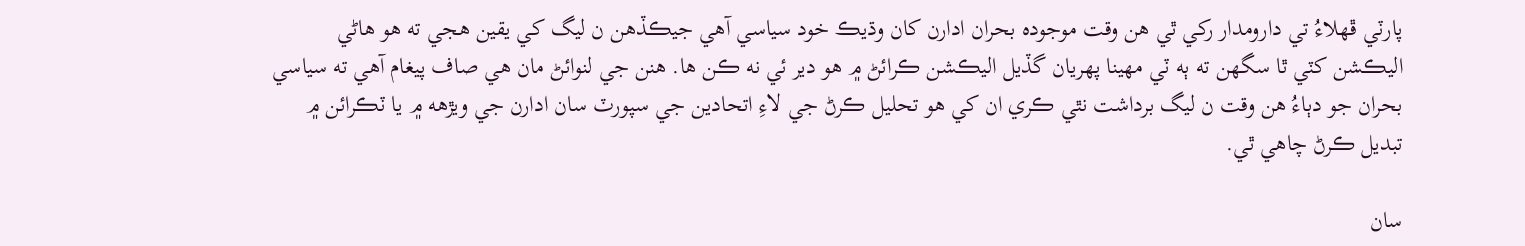پارٽي ڦهلاءُ تي دارومدار رکي ٿي هن وقت موجوده بحران ادارن کان وڌيڪ خود سياسي آهي جيڪڏهن ن ليگ کي يقين هجي ته هو هاڻي اليڪشن کٽي ٿا سگھن ته ٻه ٽي مهينا پهريان گڏيل اليڪشن ڪرائڻ ۾ هو دير ئي نه ڪن ها. هنن جي لنوائڻ مان هي صاف پيغام آهي ته سياسي بحران جو دٻاءُ هن وقت ن ليگ برداشت نٿي ڪري ان کي هو تحليل ڪرڻ جي لاءِ اتحادين جي سپورٽ سان ادارن جي ويڙھه ۾ يا ٽڪرائن ۾ تبديل ڪرڻ چاهي ٿي.

سان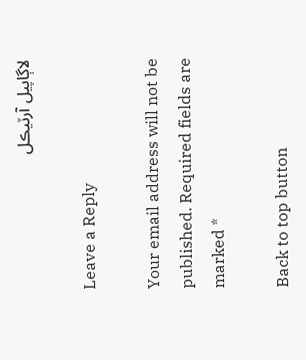لاڳاپيل آرٽيڪل

Leave a Reply

Your email address will not be published. Required fields are marked *

Back to top button